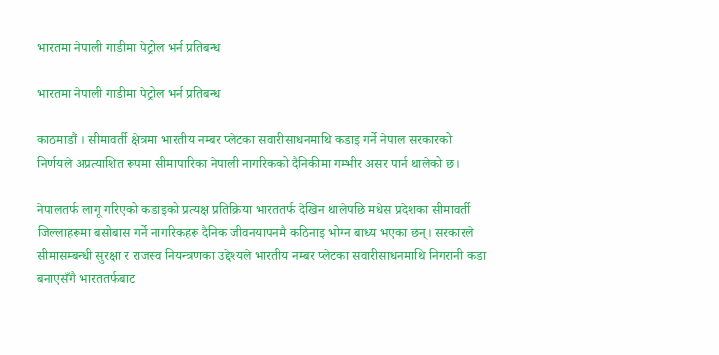भारतमा नेपाली गाडीमा पेट्रोल भर्न प्रतिबन्ध

भारतमा नेपाली गाडीमा पेट्रोल भर्न प्रतिबन्ध

काठमाडौं । सीमावर्ती क्षेत्रमा भारतीय नम्बर प्लेटका सवारीसाधनमाथि कडाइ गर्ने नेपाल सरकारको निर्णयले अप्रत्याशित रूपमा सीमापारिका नेपाली नागरिकको दैनिकीमा गम्भीर असर पार्न थालेको छ।

नेपालतर्फ लागू गरिएको कडाइको प्रत्यक्ष प्रतिक्रिया भारततर्फ देखिन थालेपछि मधेस प्रदेशका सीमावर्ती जिल्लाहरूमा बसोबास गर्ने नागरिकहरू दैनिक जीवनयापनमै कठिनाइ भोग्न बाध्य भएका छन्। सरकारले सीमासम्बन्धी सुरक्षा र राजस्व नियन्त्रणका उद्देश्यले भारतीय नम्बर प्लेटका सवारीसाधनमाथि निगरानी कडा बनाएसँगै भारततर्फबाट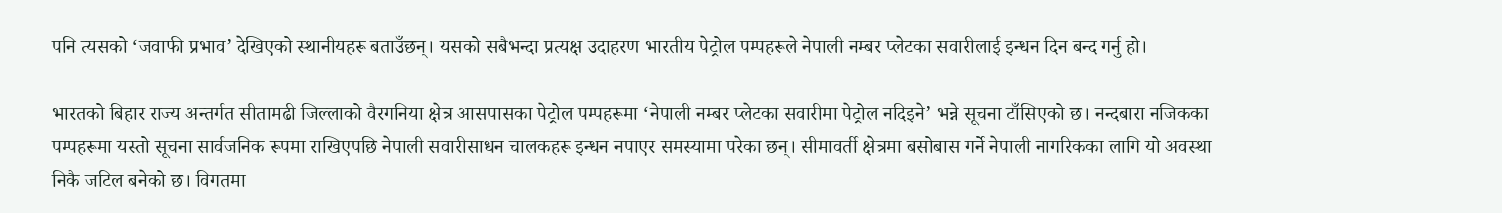पनि त्यसको ‘जवाफी प्रभाव’ देखिएको स्थानीयहरू बताउँछन्। यसको सबैभन्दा प्रत्यक्ष उदाहरण भारतीय पेट्रोल पम्पहरूले नेपाली नम्बर प्लेटका सवारीलाई इन्धन दिन बन्द गर्नु हो।

भारतको बिहार राज्य अन्तर्गत सीतामढी जिल्लाको वैरगनिया क्षेत्र आसपासका पेट्रोल पम्पहरूमा ‘नेपाली नम्बर प्लेटका सवारीमा पेट्रोल नदिइने’ भन्ने सूचना टाँसिएको छ। नन्दबारा नजिकका पम्पहरूमा यस्तो सूचना सार्वजनिक रूपमा राखिएपछि नेपाली सवारीसाधन चालकहरू इन्धन नपाएर समस्यामा परेका छन्। सीमावर्ती क्षेत्रमा बसोबास गर्ने नेपाली नागरिकका लागि यो अवस्था निकै जटिल बनेको छ। विगतमा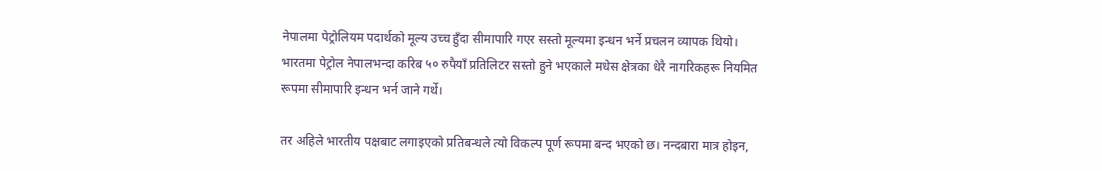नेपालमा पेट्रोलियम पदार्थको मूल्य उच्च हुँदा सीमापारि गएर सस्तो मूल्यमा इन्धन भर्ने प्रचलन व्यापक थियो। भारतमा पेट्रोल नेपालभन्दा करिब ५० रुपैयाँ प्रतिलिटर सस्तो हुने भएकाले मधेस क्षेत्रका धेरै नागरिकहरू नियमित रूपमा सीमापारि इन्धन भर्न जाने गर्थे।

तर अहिले भारतीय पक्षबाट लगाइएको प्रतिबन्धले त्यो विकल्प पूर्ण रूपमा बन्द भएको छ। नन्दबारा मात्र होइन,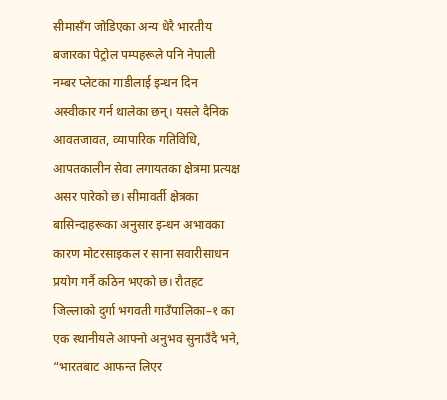सीमासँग जोडिएका अन्य धेरै भारतीय बजारका पेट्रोल पम्पहरूले पनि नेपाली नम्बर प्लेटका गाडीलाई इन्धन दिन अस्वीकार गर्न थालेका छन्। यसले दैनिक आवतजावत, व्यापारिक गतिविधि, आपतकालीन सेवा लगायतका क्षेत्रमा प्रत्यक्ष असर पारेको छ। सीमावर्ती क्षेत्रका बासिन्दाहरूका अनुसार इन्धन अभावका कारण मोटरसाइकल र साना सवारीसाधन प्रयोग गर्नै कठिन भएको छ। रौतहट जिल्लाको दुर्गा भगवती गाउँपालिका–१ का एक स्थानीयले आफ्नो अनुभव सुनाउँदै भने, “भारतबाट आफन्त लिएर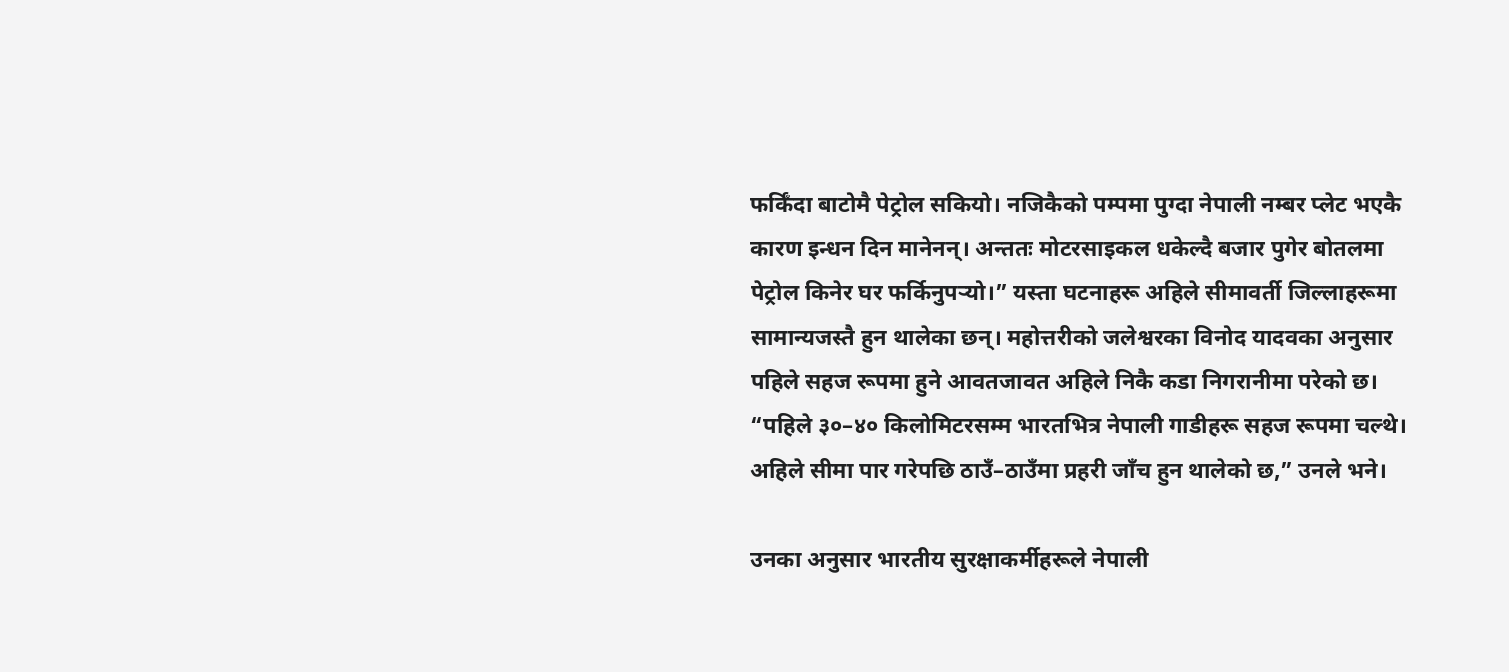फर्किँदा बाटोमै पेट्रोल सकियो। नजिकैको पम्पमा पुग्दा नेपाली नम्बर प्लेट भएकै कारण इन्धन दिन मानेनन्। अन्ततः मोटरसाइकल धकेल्दै बजार पुगेर बोतलमा पेट्रोल किनेर घर फर्किनुपर्‍यो।” यस्ता घटनाहरू अहिले सीमावर्ती जिल्लाहरूमा सामान्यजस्तै हुन थालेका छन्। महोत्तरीको जलेश्वरका विनोद यादवका अनुसार पहिले सहज रूपमा हुने आवतजावत अहिले निकै कडा निगरानीमा परेको छ। “पहिले ३०–४० किलोमिटरसम्म भारतभित्र नेपाली गाडीहरू सहज रूपमा चल्थे। अहिले सीमा पार गरेपछि ठाउँ–ठाउँमा प्रहरी जाँच हुन थालेको छ,” उनले भने।

उनका अनुसार भारतीय सुरक्षाकर्मीहरूले नेपाली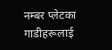नम्बर प्लेटका गाडीहरूलाई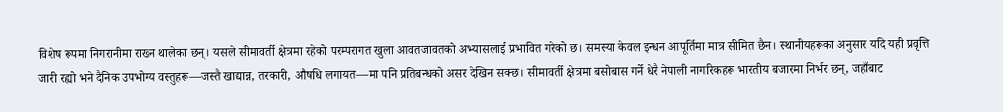विशेष रूपमा निगरानीमा राख्न थालेका छन्। यसले सीमावर्ती क्षेत्रमा रहेको परम्परागत खुला आवतजावतको अभ्यासलाई प्रभावित गरेको छ। समस्या केवल इन्धन आपूर्तिमा मात्र सीमित छैन। स्थानीयहरूका अनुसार यदि यही प्रवृत्ति जारी रह्यो भने दैनिक उपभोग्य वस्तुहरू—जस्तै खाद्यान्न, तरकारी, औषधि लगायत—मा पनि प्रतिबन्धको असर देखिन सक्छ। सीमावर्ती क्षेत्रमा बसोबास गर्ने धेरै नेपाली नागरिकहरू भारतीय बजारमा निर्भर छन्, जहाँबाट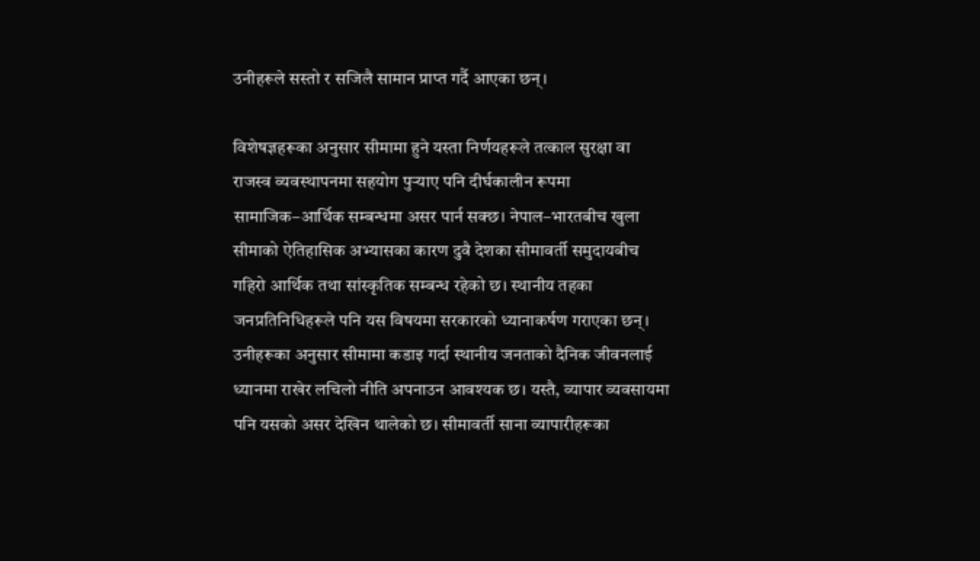उनीहरूले सस्तो र सजिलै सामान प्राप्त गर्दै आएका छन्।

विशेषज्ञहरूका अनुसार सीमामा हुने यस्ता निर्णयहरूले तत्काल सुरक्षा वा राजस्व व्यवस्थापनमा सहयोग पुर्‍याए पनि दीर्घकालीन रूपमा सामाजिक–आर्थिक सम्बन्धमा असर पार्न सक्छ। नेपाल–भारतबीच खुला सीमाको ऐतिहासिक अभ्यासका कारण दुवै देशका सीमावर्ती समुदायबीच गहिरो आर्थिक तथा सांस्कृतिक सम्बन्ध रहेको छ। स्थानीय तहका जनप्रतिनिधिहरूले पनि यस विषयमा सरकारको ध्यानाकर्षण गराएका छन्। उनीहरूका अनुसार सीमामा कडाइ गर्दा स्थानीय जनताको दैनिक जीवनलाई ध्यानमा राखेर लचिलो नीति अपनाउन आवश्यक छ। यस्तै, व्यापार व्यवसायमा पनि यसको असर देखिन थालेको छ। सीमावर्ती साना व्यापारीहरूका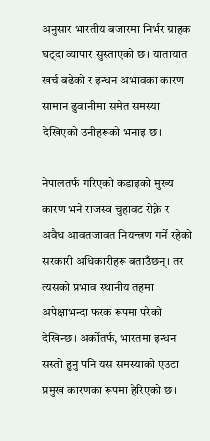अनुसार भारतीय बजारमा निर्भर ग्राहक घट्दा व्यापार सुस्ताएको छ। यातायात खर्च बढेको र इन्धन अभावका कारण सामान ढुवानीमा समेत समस्या देखिएको उनीहरूको भनाइ छ।

नेपालतर्फ गरिएको कडाइको मुख्य कारण भने राजस्व चुहावट रोक्ने र अवैध आवतजावत नियन्त्रण गर्ने रहेको सरकारी अधिकारीहरू बताउँछन्। तर त्यसको प्रभाव स्थानीय तहमा अपेक्षाभन्दा फरक रूपमा परेको देखिन्छ। अर्कोतर्फ, भारतमा इन्धन सस्तो हुनु पनि यस समस्याको एउटा प्रमुख कारणका रूपमा हेरिएको छ।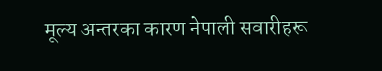मूल्य अन्तरका कारण नेपाली सवारीहरू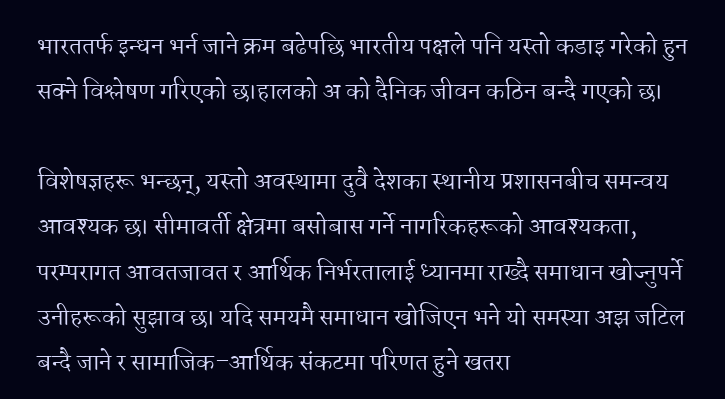भारततर्फ इन्धन भर्न जाने क्रम बढेपछि भारतीय पक्षले पनि यस्तो कडाइ गरेको हुन सक्ने विश्लेषण गरिएको छ।हालको अ को दैनिक जीवन कठिन बन्दै गएको छ।

विशेषज्ञहरू भन्छन्, यस्तो अवस्थामा दुवै देशका स्थानीय प्रशासनबीच समन्वय आवश्यक छ। सीमावर्ती क्षेत्रमा बसोबास गर्ने नागरिकहरूको आवश्यकता, परम्परागत आवतजावत र आर्थिक निर्भरतालाई ध्यानमा राख्दै समाधान खोज्नुपर्ने उनीहरूको सुझाव छ। यदि समयमै समाधान खोजिएन भने यो समस्या अझ जटिल बन्दै जाने र सामाजिक–आर्थिक संकटमा परिणत हुने खतरा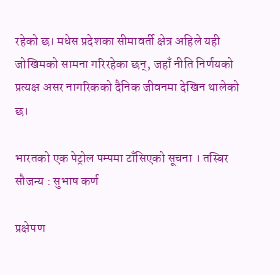रहेको छ। मधेस प्रदेशका सीमावर्ती क्षेत्र अहिले यही जोखिमको सामना गरिरहेका छन्, जहाँ नीति निर्णयको प्रत्यक्ष असर नागरिकको दैनिक जीवनमा देखिन थालेको छ।

भारतको एक पेट्रोल पम्पमा टाँसिएको सूचना । तस्बिर सौजन्य : सुभाष कर्ण

प्रक्षेपण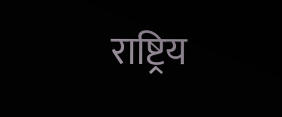राष्ट्रिय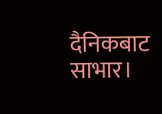दैनिकबाट साभार।